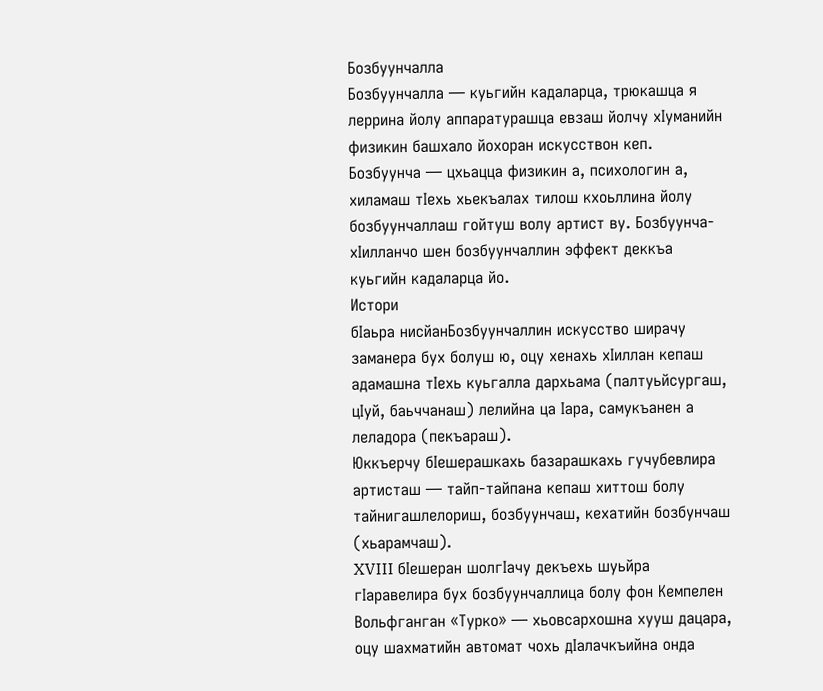Бозбуунчалла
Бозбуунчалла — куьгийн кадаларца, трюкашца я леррина йолу аппаратурашца евзаш йолчу хӀуманийн физикин башхало йохоран искусствон кеп.
Бозбуунча — цхьацца физикин а, психологин а, хиламаш тӀехь хьекъалах тилош кхоьллина йолу бозбуунчаллаш гойтуш волу артист ву. Бозбуунча-хӀилланчо шен бозбуунчаллин эффект деккъа куьгийн кадаларца йо.
Истори
бӀаьра нисйанБозбуунчаллин искусство ширачу заманера бух болуш ю, оцу хенахь хӀиллан кепаш адамашна тӀехь куьгалла дархьама (палтуьйсургаш, цӀуй, баьччанаш) лелийна ца Ӏара, самукъанен а леладора (пекъараш).
Юккъерчу бӀешерашкахь базарашкахь гучубевлира артисташ — тайп-тайпана кепаш хиттош болу тайнигашлелориш, бозбуунчаш, кехатийн бозбунчаш (хьарамчаш).
XVIII бӀешеран шолгӀачу декъехь шуьйра гӀаравелира бух бозбуунчаллица болу фон Кемпелен Вольфганган «Турко» — хьовсархошна хууш дацара, оцу шахматийн автомат чохь дӀалачкъийна онда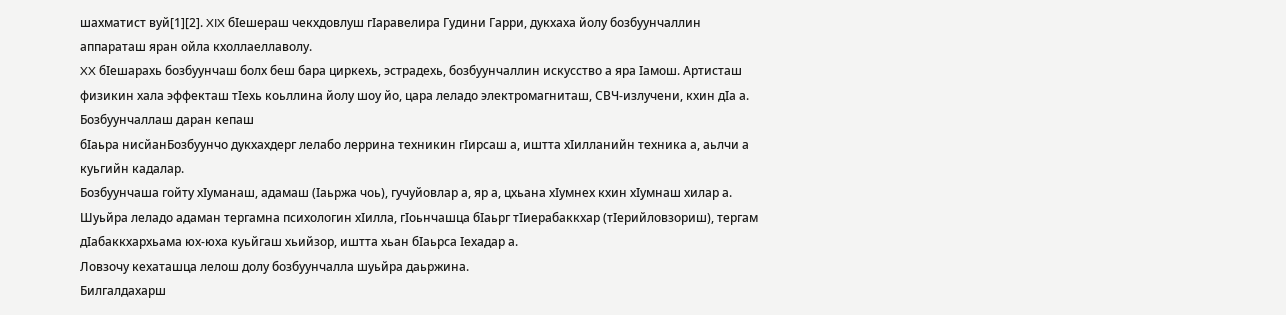шахматист вуй[1][2]. XIX бӀешераш чекхдовлуш гӀаравелира Гудини Гарри, дукхаха йолу бозбуунчаллин аппараташ яран ойла кхоллаеллаволу.
XX бӀешарахь бозбуунчаш болх беш бара циркехь, эстрадехь, бозбуунчаллин искусство а яра Ӏамош. Артисташ физикин хала эффекташ тӀехь коьллина йолу шоу йо, цара леладо электромагниташ, СВЧ-излучени, кхин дӀа а.
Бозбуунчаллаш даран кепаш
бӀаьра нисйанБозбуунчо дукхахдерг лелабо леррина техникин гӀирсаш а, иштта хӀилланийн техника а, аьлчи а куьгийн кадалар.
Бозбуунчаша гойту хӀуманаш, адамаш (Ӏаьржа чоь), гучуйовлар а, яр а, цхьана хӀумнех кхин хӀумнаш хилар а.
Шуьйра леладо адаман тергамна психологин хӀилла, гӀоьнчашца бӀаьрг тӀиерабаккхар (тӀерийловзориш), тергам дӀабаккхархьама юх-юха куьйгаш хьийзор, иштта хьан бӀаьрса Ӏехадар а.
Ловзочу кехаташца лелош долу бозбуунчалла шуьйра даьржина.
Билгалдахарш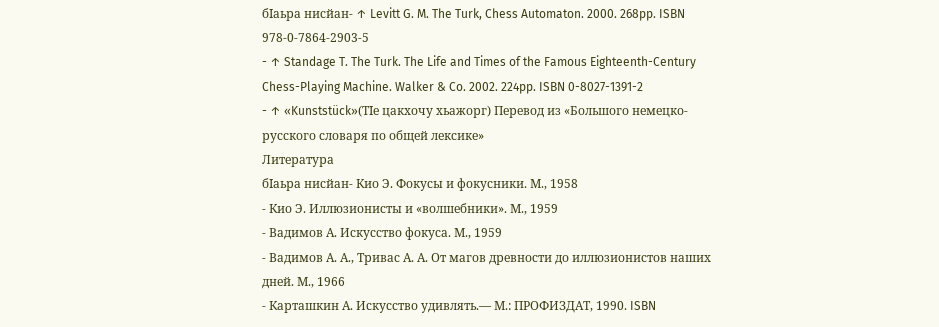бӀаьра нисйан- ↑ Levitt G. M. The Turk, Chess Automaton. 2000. 268pp. ISBN 978-0-7864-2903-5
- ↑ Standage T. The Turk. The Life and Times of the Famous Eighteenth-Century Chess-Playing Machine. Walker & Co. 2002. 224pp. ISBN 0-8027-1391-2
- ↑ «Kunststück»(ТӀе цакхочу хьажорг) Перевод из «Большого немецко-русского словаря по общей лексике»
Литература
бӀаьра нисйан- Кио Э. Фокусы и фокусники. М., 1958
- Кио Э. Иллюзионисты и «волшебники». М., 1959
- Вадимов А. Искусство фокуса. М., 1959
- Вадимов А. А., Тривас А. А. От магов древности до иллюзионистов наших дней. М., 1966
- Карташкин А. Искусство удивлять.— М.: ПРОФИЗДАТ, 1990. ISBN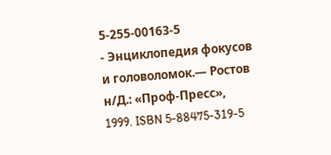5-255-00163-5
- Энциклопедия фокусов и головоломок.— Ростов н/Д.: «Проф-Пресс», 1999. ISBN 5-88475-319-5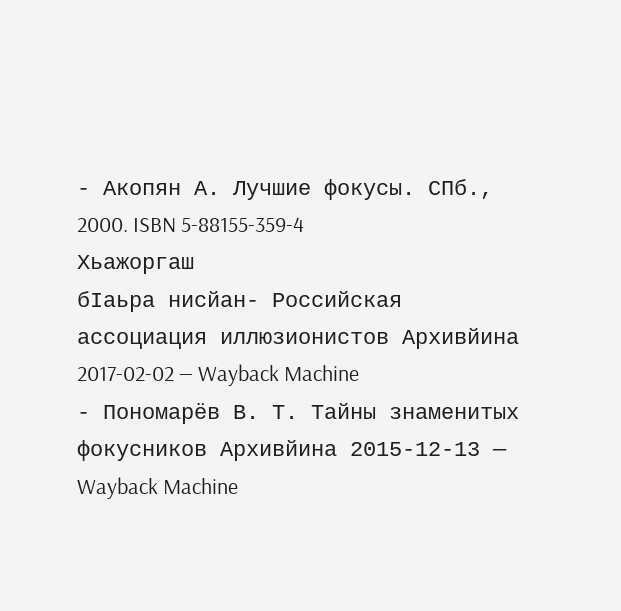- Акопян А. Лучшие фокусы. СПб., 2000. ISBN 5-88155-359-4
Хьажоргаш
бӀаьра нисйан- Российская ассоциация иллюзионистов Архивйина 2017-02-02 — Wayback Machine
- Пономарёв В. Т. Тайны знаменитых фокусников Архивйина 2015-12-13 — Wayback Machine